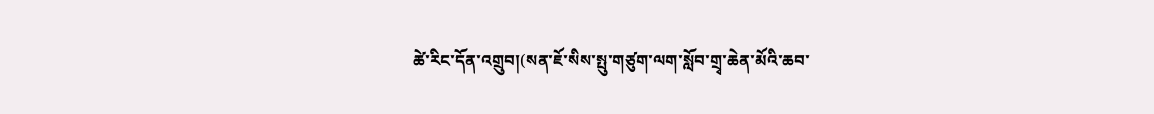ཚེ་རིང་དོན་འགྲུབ།(སན་ཇོ་སིས་སྤུ་གཙུག་ལག་སློབ་གྲྭ་ཆེན་མོའི་ཆབ་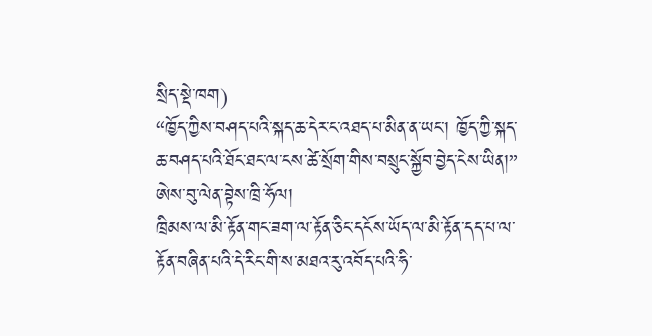སྲིད་སྡེ་ཁག)
“ཁྱོད་ཀྱིས་བཤད་པའི་སྐད་ཆ་དེར་ང་འཐད་པ་མིན་ན་ཡང་། ཁྱོད་ཀྱི་སྐད་ཆ་བཤད་པའི་ཐོང་ཐང་ལ་ངས་ཚེ་སྲོག་གིས་བསྲུང་སྐྱོབ་བྱེད་ངེས་ཡིན།”
ཨེས་བུ་ལེན་བྟེས་ཁྲི་ཧོལ།
ཁྲིམས་ལ་མི་རྟོན་གང་ཟག་ལ་རྟོན་ཅིང་དངོས་ཡོད་ལ་མི་རྟོན་དད་པ་ལ་རྟོན་བཞིན་པའི་དེ་རིང་གི་ས་མཐའ་རུ་འབོད་པའི་ཧི་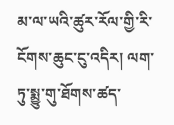མ་ལ་ཡའི་ཚུར་རོལ་གྱི་རི་ངོགས་ཆུང་ངུ་འདིར། ལག་ཏུ་སྨྱུ་གུ་ཐོགས་ཚད་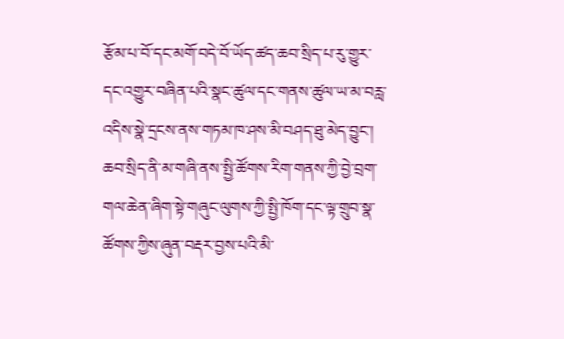རྩོམ་པ་བོ་དང་མགོ་བདེ་བོ་ཡོད་ཚད་ཆབ་སྲིད་པ་རུ་གྱུར་དང་འགྱུར་བཞིན་པའི་སྣང་ཚུལ་དང་གནས་ཚུལ་ཡ་མ་བརླ་འདིས་སྣེ་དྲངས་ནས་གཏམ་ཁ་ཤས་མི་བཤད་ཐུ་མེད་བྱུང་། ཆབ་སྲིད་ནི་མ་གཞི་ནས་སྤྱི་ཚོགས་རིག་གནས་ཀྱི་བྱེ་བྲག་གལ་ཆེན་ཞིག་སྟེ་གཞུང་ལུགས་ཀྱི་སྤྱི་ཁོག་དང་ལྟ་གྲུབ་སྣ་ཚོགས་ཀྱིས་ཞུན་བརྡར་བྱས་པའི་མི་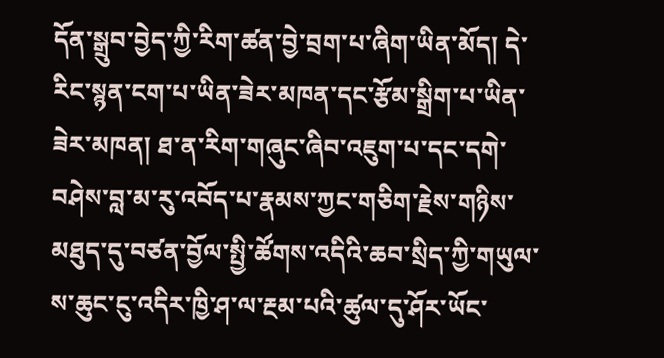དོན་སྒྲུབ་བྱེད་ཀྱི་རིག་ཚན་བྱེ་བྲག་པ་ཞིག་ཡིན་མོད། དེ་རིང་སྙན་ངག་པ་ཡིན་ཟེར་མཁན་དང་རྩོམ་སྒྲིག་པ་ཡིན་ཟེར་མཁན། ཐ་ན་རིག་གཞུང་ཞིབ་འཇུག་པ་དང་དགེ་བཤེས་བླ་མ་རུ་འབོད་པ་རྣམས་ཀྱང་གཅིག་རྗེས་གཉིས་མཐུད་དུ་བཙན་བྱོལ་སྤྱི་ཚོགས་འདིའི་ཆབ་སྲིད་ཀྱི་གཡུལ་ས་ཆུང་ངུ་འདིར་ཁྱི་ཤ་ལ་རྔམ་པའི་ཚུལ་དུ་ཤོར་ཡོང་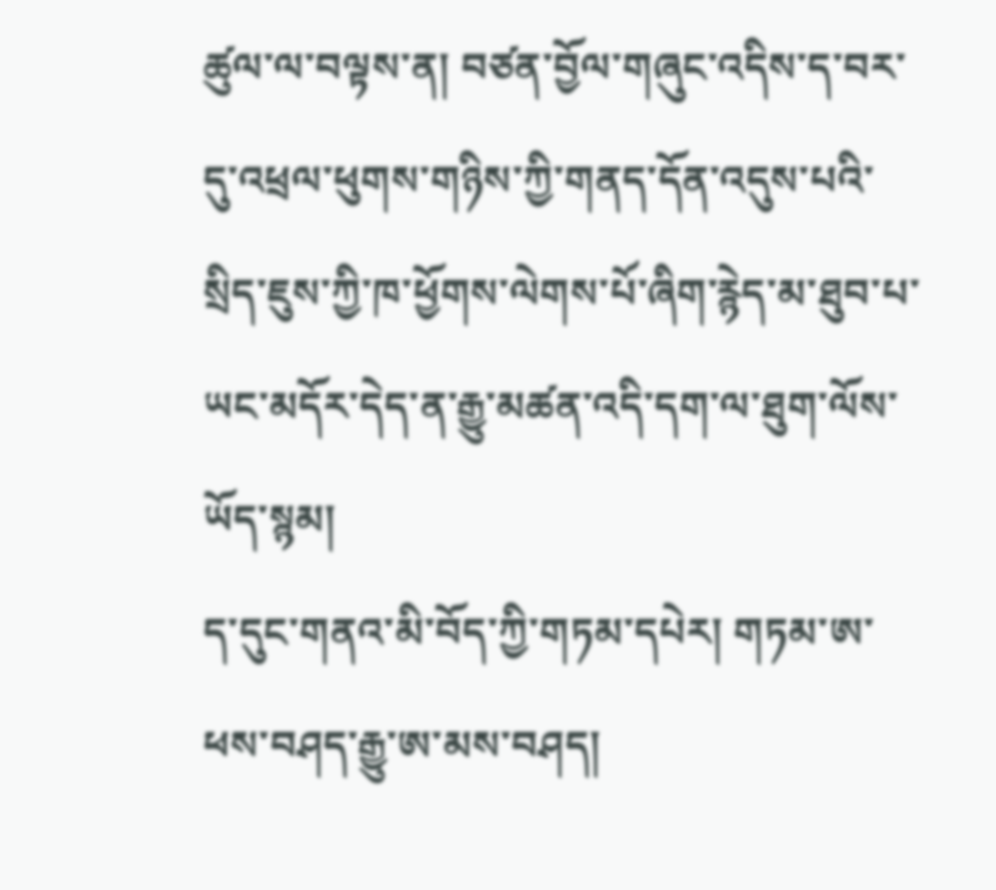ཚུལ་ལ་བལྟས་ན། བཙན་བྱོལ་གཞུང་འདིས་ད་བར་དུ་འཕྲལ་ཕུགས་གཉིས་ཀྱི་གནད་དོན་འདུས་པའི་སྲིད་ཇུས་ཀྱི་ཁ་ཕྱོགས་ལེགས་པོ་ཞིག་རྙེད་མ་ཐུབ་པ་ཡང་མདོར་དེད་ན་རྒྱུ་མཚན་འདི་དག་ལ་ཐུག་ལོས་ཡོད་སྙམ།
ད་དུང་གནའ་མི་བོད་ཀྱི་གཏམ་དཔེར། གཏམ་ཨ་ཕས་བཤད་རྒྱུ་ཨ་མས་བཤད།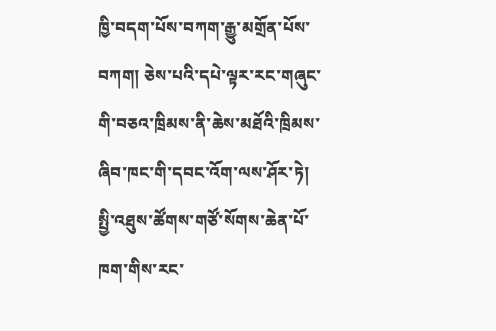ཁྱི་བདག་པོས་བཀག་རྒྱུ་མགྲོན་པོས་བཀག། ཅེས་པའི་དཔེ་ལྟར་རང་གཞུང་གི་བཅའ་ཁྲིམས་ནི་ཆེས་མཐོའི་ཁྲིམས་ཞིབ་ཁང་གི་དབང་འོག་ལས་ཤོར་ཏེ། སྤྱི་འཐུས་ཚོགས་གཙོ་སོགས་ཆེན་པོ་ཁག་གིས་རང་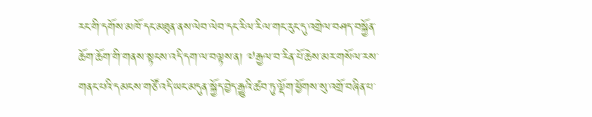རང་གི་དགོས་མཁོ་དང་མཐུན་ནས་ལེབ་ལེབ་དང་རིལ་རིལ་གང་རུང་དུ་འགྲེལ་བཤད་བསྐྱོན་ཆོག་ཆོག་གི་གནས་སྟངས་འདི་དག་ལ་བལྟས་ན། ༧རྒྱལ་བ་རིན་པོ་ཆེས་མར་གསོལ་རས་གནང་པའི་དམངས་གཙོ་འདི་ཡང་མདུན་སྐྱོད་བྱེད་རྒྱུའི་ཚབ་ཏུ་ལྡོག་ཕྱོགས་སུ་འགྲོ་བཞིན་པ་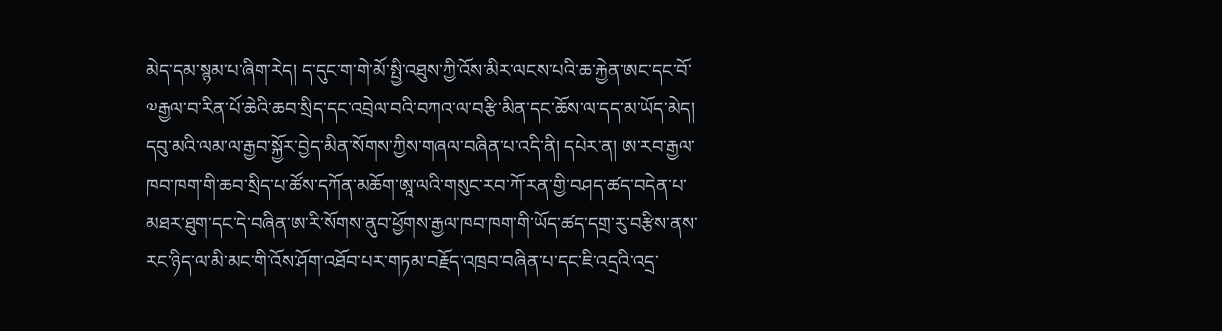མེད་དམ་སྙམ་པ་ཞིག་རེད། ད་དུང་ག་གེ་མོ་སྤྱི་འཐུས་ཀྱི་འོས་མིར་ལངས་པའི་ཆ་རྐྱེན་ཨང་དང་བོ་༧རྒྱལ་བ་རིན་པོ་ཆེའི་ཆབ་སྲིད་དང་འབྲེལ་བའི་བཀའ་ལ་བརྩི་མིན་དང་ཆོས་ལ་དད་མ་ཡོད་མེད། དབུ་མའི་ལམ་ལ་རྒྱབ་སྐྱོར་བྱེད་མིན་སོགས་ཀྱིས་གཞལ་བཞིན་པ་འདི་ནི། དཔེར་ན། ཨ་རབ་རྒྱལ་ཁབ་ཁག་གི་ཆབ་སྲིད་པ་ཚོས་དཀོན་མཆོག་ཨཱ་ལའི་གསུང་རབ་ཀོ་རན་གྱི་བཤད་ཚད་བདེན་པ་མཐར་ཐུག་དང་དེ་བཞིན་ཨ་རི་སོགས་ནུབ་ཕྱོགས་རྒྱལ་ཁབ་ཁག་གི་ཡོད་ཚད་དགྲ་རུ་བརྩིས་ནས་རང་ཉིད་ལ་མི་མང་གི་འོས་ཤོག་འཐོབ་པར་གཏམ་བརྗོད་འཁྲབ་བཞིན་པ་དང་ཇི་འདྲའི་འདྲ་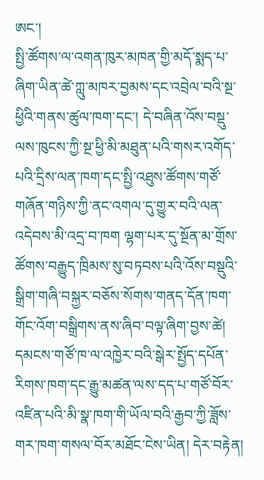ཨང་།
སྤྱི་ཚོགས་ལ་འགན་ཁུར་མཁན་གྱི་མདོ་སྨད་པ་ཞིག་ཡིན་ཚེ་ཀླུ་མཁར་བྱམས་དང་འབྲེལ་བའི་སྔ་ཕྱིའི་གནས་ཚུལ་ཁག་དང་། དེ་བཞིན་འོས་བསྡུ་ལས་ཁུངས་ཀྱི་སྔ་ཕྱི་མི་མཐུན་པའི་གསར་འགོད་པའི་དྲིས་ལན་ཁག་དང་སྤྱི་འཐུས་ཚོགས་གཙོ་གཞོན་གཉིས་ཀྱི་ནང་འགལ་དུ་གྱུར་བའི་ལན་འདེབས་མི་འདྲ་བ་ཁག ལྷག་པར་དུ་སྔོན་མ་གྲོས་ཚོགས་བརྒྱུད་ཁྲིམས་སུ་བཏབས་པའི་འོས་བསྡུའི་སྒྲིག་གཞི་བསྐྱར་བཅོས་སོགས་གནད་དོན་ཁག་གོང་འོག་བསྒྲིགས་ནས་ཞིབ་བལྟ་ཞིག་བྱས་ཚེ། དམངས་གཙོ་ཁ་ལ་འཁྱེར་བའི་སྒེར་སྤྱོད་དཔོན་རིགས་ཁག་དང་རྒྱུ་མཚན་ལས་དད་པ་གཙོ་བོར་འཛིན་པའི་མི་སྣ་ཁག་གི་ཡོལ་བའི་རྒྱབ་ཀྱི་ཟློས་གར་ཁག་གསལ་བོར་མཐོང་ངེས་ཡིན། དེར་བརྟེན།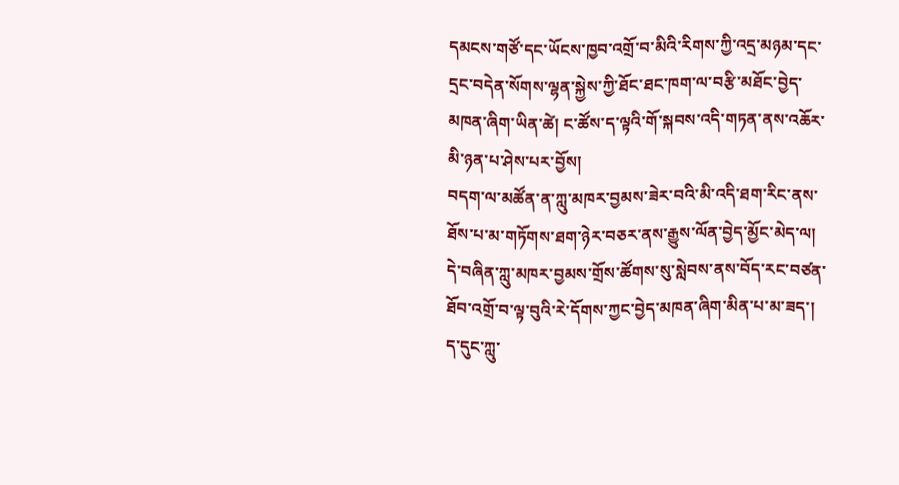དམངས་གཙོ་དང་ཡོངས་ཁྱབ་འགྲོ་བ་མིའི་རིགས་ཀྱི་འདྲ་མཉམ་དང་དྲང་བདེན་སོགས་ལྷན་སྐྱེས་ཀྱི་ཐོང་ཐང་ཁག་ལ་བརྩི་མཐོང་བྱེད་མཁན་ཞིག་ཡིན་ཚེ། ང་ཚོས་ད་ལྟའི་གོ་སྐབས་འདི་གཏན་ནས་འཆོར་མི་ཉན་པ་ཤེས་པར་བྱོས།
བདག་ལ་མཚོན་ན་ཀླུ་མཁར་བྱམས་ཟེར་བའི་མི་འདི་ཐག་རིང་ནས་ཐོས་པ་མ་གཏོགས་ཐག་ཉེར་བཅར་ནས་རྒྱུས་ལོན་བྱེད་མྱོང་མེད་ལ། དེ་བཞིན་ཀླུ་མཁར་བྱམས་གྲོས་ཚོགས་སུ་སླེབས་ནས་བོད་རང་བཙན་ཐོབ་འགྲོ་བ་ལྟ་བུའི་རེ་དོགས་ཀྱང་བྱེད་མཁན་ཞིག་མིན་པ་མ་ཟད་། ད་དུང་ཀླུ་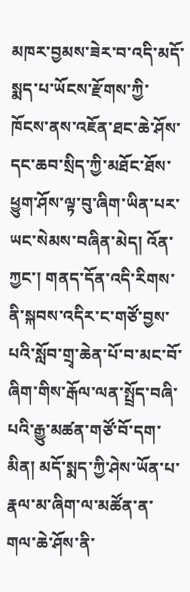མཁར་བྱམས་ཟེར་བ་འདི་མདོ་སྨད་པ་ཡོངས་རྫོགས་ཀྱི་ཁོངས་ནས་འཇོན་ཐང་ཆེ་ཤོས་དང་ཆབ་སྲིད་ཀྱི་མཐོང་ཐོས་ཕྱུག་ཤོས་ལྟ་བུ་ཞིག་ཡིན་པར་ཡང་སེམས་བཞིན་མེད། འོན་ཀྱང་། གནད་དོན་འདི་རིགས་ནི་སྐབས་འདིར་ང་གཙོ་བྱས་པའི་སློབ་གྲྭ་ཆེན་པོ་བ་མང་བོ་ཞིག་གིས་རྒོལ་ལན་སྤྲོད་བཞི་པའི་རྒྱུ་མཚན་གཙོ་བོ་དག་མིན། མདོ་སྨད་ཀྱི་ཤེས་ཡོན་པ་རྣལ་མ་ཞིག་ལ་མཚོན་ན་གལ་ཆེ་ཤོས་ནི་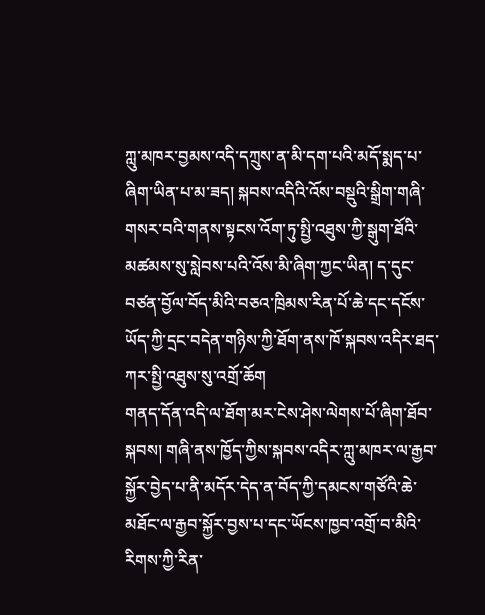ཀླུ་མཁར་བྱམས་འདི་དཀྲུས་ན་མི་དག་པའི་མདོ་སྨད་པ་ཞིག་ཡིན་པ་མ་ཟད། སྐབས་འདིའི་འོས་བསྡུའི་སྒྲིག་གཞི་གསར་བའི་གནས་སྟངས་འོག་ཏུ་སྤྱི་འཐུས་ཀྱི་སྒུག་ཐོའི་མཚམས་སུ་སླེབས་པའི་འོས་མི་ཞིག་ཀྱང་ཡིན། ད་དུང་བཙན་བྱོལ་བོད་མིའི་བཅའ་ཁྲིམས་རིན་པོ་ཆེ་དང་དངོས་ཡོད་ཀྱི་དྲང་བདེན་གཉིས་ཀྱི་ཐོག་ནས་ཁོ་སྐབས་འདིར་ཐད་ཀར་སྤྱི་འཐུས་སུ་འགྲོ་ཆོག
གནད་དོན་འདི་ལ་ཐོག་མར་ངེས་ཤེས་ལེགས་པོ་ཞིག་ཐོབ་སྐབས། གཞི་ནས་ཁྱོད་ཀྱིས་སྐབས་འདིར་ཀླུ་མཁར་ལ་རྒྱབ་སྐྱོར་བྱེད་པ་ནི་མདོར་དེད་ན་བོད་ཀྱི་དམངས་གཙོའི་ཆེ་མཐོང་ལ་རྒྱབ་སྐྱོར་བྱས་པ་དང་ཡོངས་ཁྱབ་འགྲོ་བ་མིའི་རིགས་ཀྱི་རིན་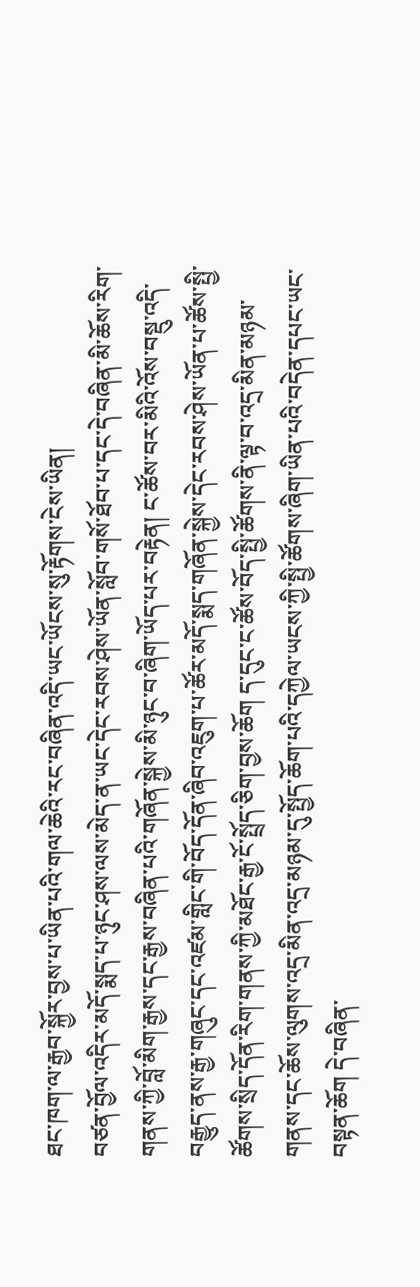ཐང་ཁག་ལ་རྒྱབ་སྐྱོར་བྱས་པ་ཡིན་པའི་གལ་ཆེའི་རང་བཞིན་འདི་ཡང་ཡོངས་སུ་རྟོགས་ངེས་ཡིན།
བཙན་བྱོལ་འདིར་མདོ་སྨད་པ་ཉུང་ཤས་ལས་མེད་ན་ཡང་དེང་རབས་ཤེས་ཡོན་སློབ་གསོ་ཐོབ་པ་དང་དེ་བཞིན་མི་ཆོས་རིག་གནས་ཀྱི་བློ་མིག་རྒྱས་དང་རྒྱས་བཞིན་པའི་གཞོན་སྐྱེས་མི་ཉུང་བ་ཞིག་ཡོད་པར་བརྟེན། ང་ཚོས་བར་མིའི་འོས་བསྡུ་འདི་བརྒྱུད་ནས་རྒྱ་གཞུང་དང་འཛམ་གླིང་གི་བོད་དོན་ཞིབ་འཇུག་པ་ཚོར་མདོ་སྨད་གཞོན་སྐྱེས་དེང་རབས་ཤེས་ཡོན་པ་ཚོས་སྤྱི་ཚོགས་སྲིད་དོན་རིག་གནས་ཀྱི་མཐོང་རྒྱ་ངོ་སྤྲོད་ཅིག་བྱས་ཆོག ད་དུང་ང་ཚོས་བོད་སྤྱི་ཚོགས་ནི་ལྟ་བ་འདྲ་མིན་མཉམ་གནས་དང་ཆོས་ལུགས་འདྲ་མིན་འདྲ་མཉམ་དུ་སྤྱོད་ཆོག་པའི་དཀྱེལ་ཡངས་ཀྱི་སྤྱི་ཚོགས་ཞིག་ཡིན་པའི་བདེན་དཔང་ཡང་བསྟན་ཆོག དེ་བཞིན་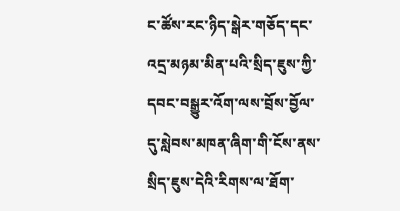ང་ཚོས་རང་ཉིད་སྒེར་གཅོད་དང་འདྲ་མཉམ་མིན་པའི་སྲིད་ཇུས་ཀྱི་དབང་བསྒྱུར་འོག་ལས་བྲོས་བྱོལ་དུ་སླེབས་མཁན་ཞིག་གི་ངོས་ནས་སྲིད་ཇུས་དེའི་རིགས་ལ་ཐོག་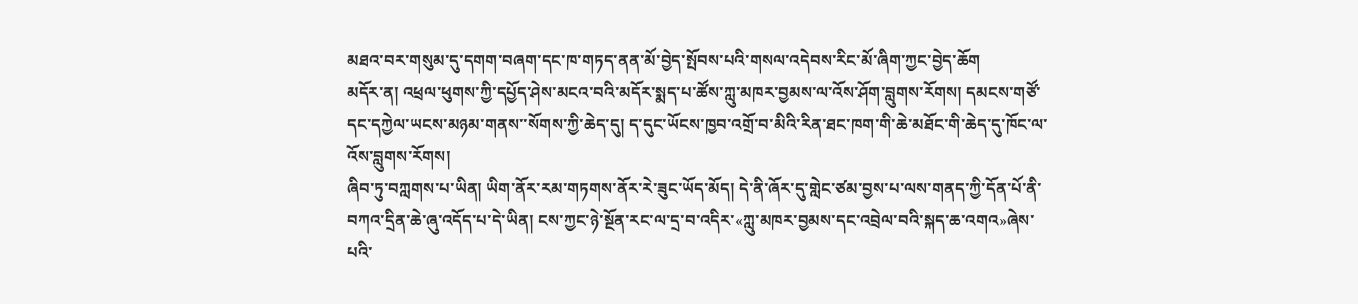མཐའ་བར་གསུམ་དུ་དགག་བཞག་དང་ཁ་གཏད་ནན་མོ་བྱེད་སྤོབས་པའི་གསལ་འདེབས་རིང་མོ་ཞིག་ཀྱང་བྱེད་ཆོག
མདོར་ན། འཕྲལ་ཕུགས་ཀྱི་དཔྱོད་ཤེས་མངའ་བའི་མདོར་སྨད་པ་ཚོས་ཀླུ་མཁར་བྱམས་ལ་འོས་ཤོག་བླུགས་རོགས། དམངས་གཙོ་དང་དཀྱེལ་ཡངས་མཉམ་གནས་་སོགས་ཀྱི་ཆེད་དུ། ད་དུང་ཡོངས་ཁྱབ་འགྲོ་བ་མིའི་རིན་ཐང་ཁག་གི་ཆེ་མཐོང་གི་ཆེད་དུ་ཁོང་ལ་འོས་བླུགས་རོགས།
ཞིབ་ཏུ་བཀླགས་པ་ཡིན། ཡིག་ནོར་རམ་གཏགས་ནོར་རེ་ཟུང་ཡོད་མོད། དེ་ནི་ཞོར་དུ་གླེང་ཙམ་བྱས་པ་ལས་གནད་ཀྱི་དོན་པོ་ནི་བཀའ་དྲིན་ཆེ་ཞུ་འདོད་པ་དེ་ཡིན། ངས་ཀྱང་ཉེ་སྔོན་རང་ལ་དྲ་བ་འདིར་«ཀླུ་མཁར་བྱམས་དང་འབྲེལ་བའི་སྐད་ཆ་འགའ»ཞེས་པའི་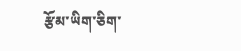རྩོམ་ཡིག་ཅིག་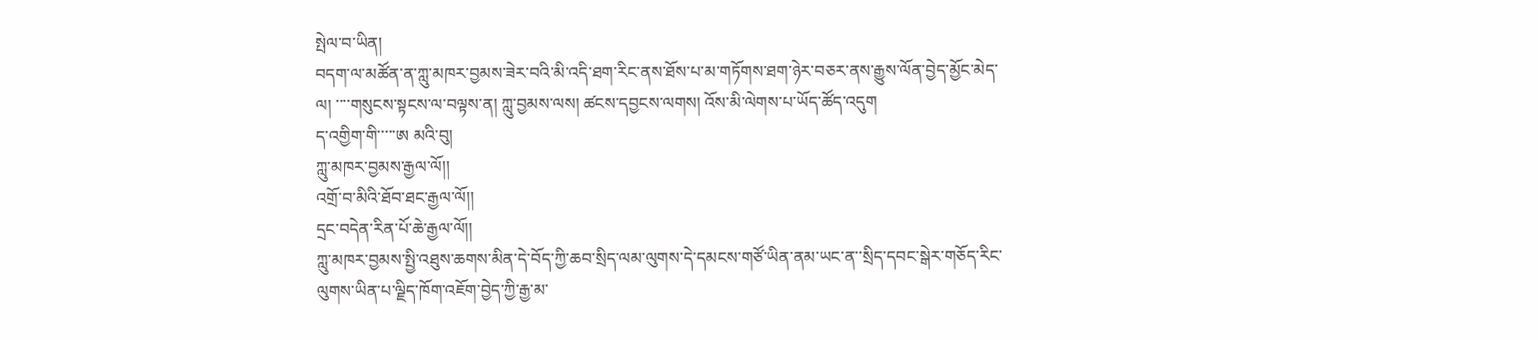སྤེལ་བ་ཡིན།
བདག་ལ་མཚོན་ན་ཀླུ་མཁར་བྱམས་ཟེར་བའི་མི་འདི་ཐག་རིང་ནས་ཐོས་པ་མ་གཏོགས་ཐག་ཉེར་བཅར་ནས་རྒྱུས་ལོན་བྱེད་མྱོང་མེད་ལ། ་་་་གསུངས་སྟངས་ལ་བལྟས་ན། ཀླུ་བྱམས་ལས། ཚངས་དབྱངས་ལགས། འོས་མི་ལེགས་པ་ཡོད་ཚོད་འདུག
ད་འགྱིག་གི་་་་་ཨ མའི་བུ།
ཀླུ་མཁར་བྱམས་རྒྱལ་ལོ།།
འགྲོ་བ་མིའི་ཐོབ་ཐང་རྒྱལ་ལོ།།
དྲང་བདེན་རིན་པོ་ཆེ་རྒྱལ་ལོ།།
ཀླུ་མཁར་བྱམས་སྤྱི་འཐུས་ཆགས་མིན་དེ་བོད་ཀྱི་ཆབ་སྲིད་ལམ་ལུགས་དེ་དམངས་གཙོ་ཡིན་ནམ་ཡང་ན་་སྲིད་དབང་སྒེར་གཅོད་རིང་ལུགས་ཡིན་པ་ལྗིད་ཁོག་འཇོག་བྱེད་ཀྱི་རྒྱ་མ་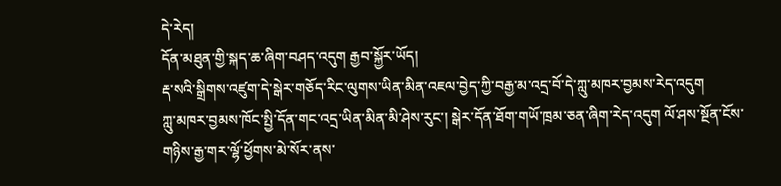དེ་རེད།
དོན་མཐུན་གྱི་སྐད་ཆ་ཞིག་བཤད་འདུག རྒྱབ་སྐྱོར་ཡོད།
རྡ་སའི་སྒྲིགས་འཛུག་དེ་སྒེར་གཅོད་རིང་ལུགས་ཡིན་མིན་འཇལ་བྱེད་ཀྱི་བརྒྱ་མ་འདྲ་བོ་དེ་ཀླུ་མཁར་བྱམས་རེད་འདུག
ཀླུ་མཁར་བྱམས་ཁོང་སྤྱི་དོན་གང་འདྲ་ཡིན་མིན་མི་ཤེས་རུང་། སྒེར་དོན་ཐོག་གཡོ་ཁྲམ་ཅན་ཞིག་རེད་འདུག ལོ་ཤས་སྔོན་ངོས་གཉིས་རྒྱ་གར་ལྷོ་ཕྱོགས་མེ་སོར་ནས་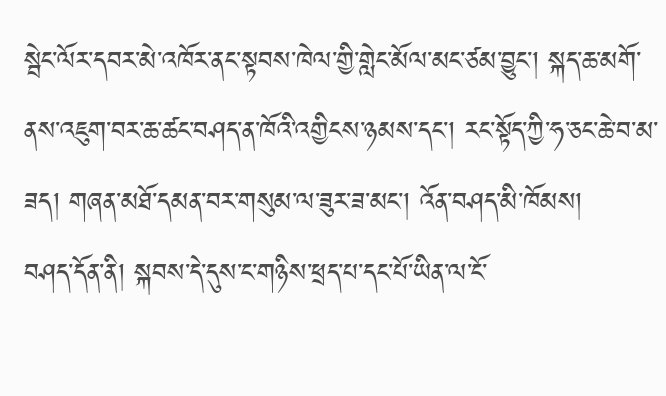སྦེང་ལོར་དབར་མེ་འཁོར་ནང་སྟབས་ཁེལ་གྱི་གླེང་མོལ་མང་ཙམ་བྱུང་། སྐད་ཆ་མགོ་ནས་འཇུག་བར་ཆ་ཚང་བཤད་ན་ཁོའི་འགྱིངས་ཉམས་དང་། རང་སྟོད་ཀྱི་ཧ་ཅང་ཆེ་བ་མ་ཟད། གཞན་མཐོ་དམན་བར་གསུམ་ལ་ཟུར་ཟ་མང་། འོན་བཤད་མི་ཁོམས།
བཤད་དོན་ནི། སྐབས་དེ་དུས་ང་གཉིས་ཕྲད་པ་དང་པོ་ཡིན་ལ་ངོ་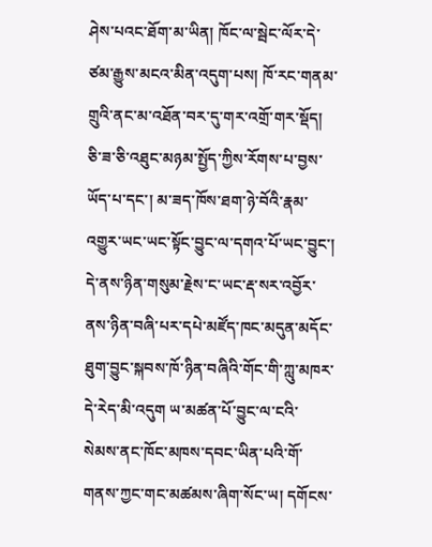ཤེས་པའང་ཐོག་མ་ཡིན། ཁོང་ལ་སྦེང་ལོར་དེ་ཙམ་རྒྱུས་མངའ་མིན་འདུག་པས། ཁོ་རང་གནམ་གྲུའི་ནང་མ་འཐོན་བར་དུ་གར་འགྲོ་གར་སྡོད། ཅི་ཟ་ཅི་འཐུང་མཉམ་སྤྱོད་ཀྱིས་རོགས་པ་བྱས་ཡོད་པ་དང་། མ་ཟད་ཁོས་ཐག་ཉེ་བོའི་རྣམ་འགྱུར་ཡང་ཡང་སྟོང་བྱུང་ལ་དགའ་པོ་ཡང་བྱུང་།
དེ་ནས་ཉིན་གསུམ་རྗེས་ང་ཡང་རྡ་སར་འབྱོར་ནས་ཉིན་བཞི་པར་དཔེ་མཛོད་ཁང་མདུན་མདོང་ཐུག་བྱུང་སྐབས་ཁོ་ཉིན་བཞིའི་གོང་གི་ཀླུ་མཁར་དེ་རེད་མི་འདུག ཡ་མཚན་པོ་བྱུང་ལ་ངའི་སེམས་ནང་ཁོང་མཁས་དབང་ཡིན་པའི་གོ་གནས་ཀྱང་གང་མཚམས་ཞིག་སོང་ཡ། དགོངས་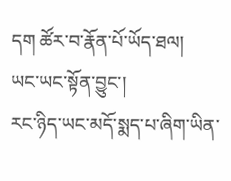དག ཚོར་བ་རྣོན་པོ་ཡོད་ཐལ།
ཡང་ཡང་སྟོན་བྱུང་།
རང་ཉིད་ཡང་མདོ་སྨད་པ་ཞིག་ཡིན་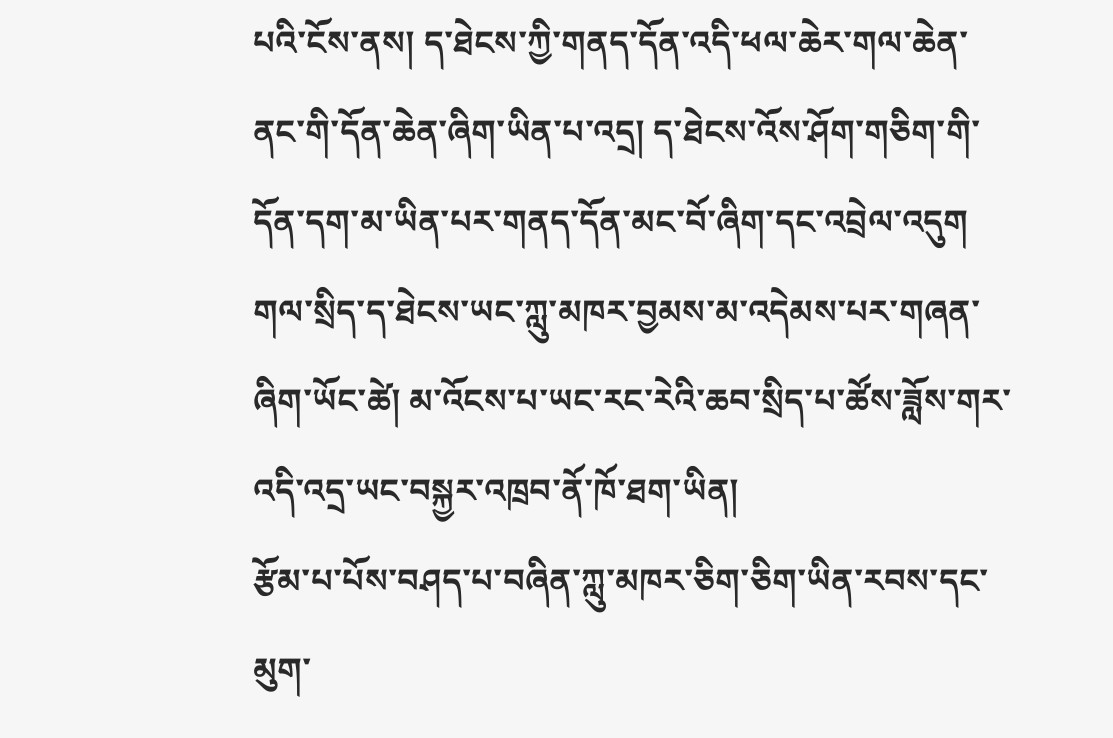པའི་ངོས་ནས། ད་ཐེངས་ཀྱི་གནད་དོན་འདི་ཕལ་ཆེར་གལ་ཆེན་ནང་གི་དོན་ཆེན་ཞིག་ཡིན་པ་འདྲ། ད་ཐེངས་འོས་ཤོག་གཅིག་གི་དོན་དག་མ་ཡིན་པར་གནད་དོན་མང་བོ་ཞིག་དང་འབྲེལ་འདུག གལ་སྲིད་ད་ཐེངས་ཡང་ཀླུ་མཁར་བྱམས་མ་འདེམས་པར་གཞན་ཞིག་ཡོང་ཚེ། མ་འོངས་པ་ཡང་རང་རེའི་ཆབ་སྲིད་པ་ཚོས་ཟློས་གར་འདི་འདྲ་ཡང་བསྐྱར་འཁྲབ་ནོ་ཁོ་ཐག་ཡིན།
རྩོམ་པ་པོས་བཤད་པ་བཞིན་ཀླུ་མཁར་ཅིག་ཅིག་ཡིན་རབས་དང་མུག་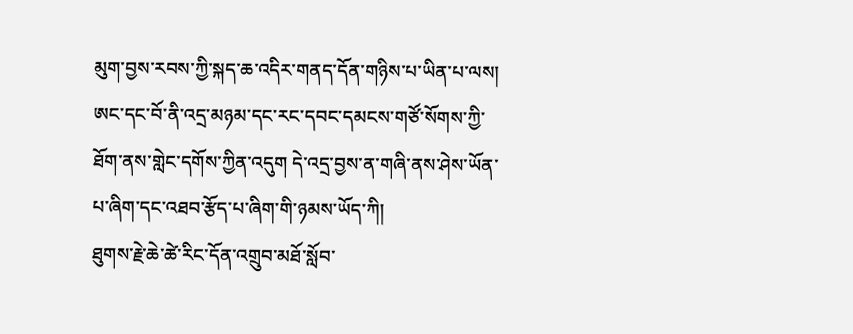མུག་བྱས་རབས་ཀྱི་སྐད་ཆ་འདིར་གནད་དོན་གཉིས་པ་ཡིན་པ་ལས། ཨང་དང་བོ་ནི་འདྲ་མཉམ་དང་རང་དབང་དམངས་གཙོ་སོགས་ཀྱི་ཐོག་ནས་གླེང་དགོས་ཀྱིན་འདུག དེ་འདྲ་བྱས་ན་གཞི་ནས་ཤེས་ཡོན་པ་ཞིག་དང་འཐབ་རྩོད་པ་ཞིག་གི་ཉམས་ཡོད་ཀི།
ཐུགས་རྗེ་ཆེ་ཚེ་རིང་དོན་འགྲུབ་མཐོ་སློབ་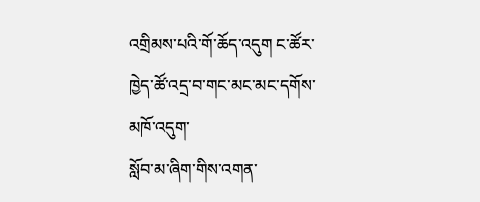འགྲིམས་པའི་གོ་ཆོད་འདུག ང་ཚོར་ཁྱེད་ཚོ་འདྲ་བ་གང་མང་མང་དགོས་མཁོ་འདུག་
སློབ་མ་ཞིག་གིས་འགན་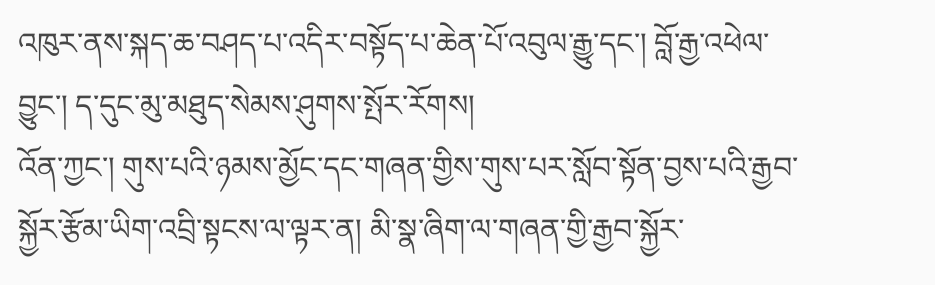འཁུར་ནས་སྐད་ཆ་བཤད་པ་འདིར་བསྟོད་པ་ཆེན་པོ་འབུལ་རྒྱུ་དང་། བློ་རྒྱ་འཕེལ་བྱུང་། ད་དུང་མུ་མཐུད་སེམས་ཤུགས་སྤོར་རོགས།
འོན་ཀྱང་། གུས་པའི་ཉམས་མྱོང་དང་གཞན་གྱིས་གུས་པར་སློབ་སྟོན་བྱས་པའི་རྒྱབ་སྐྱོར་རྩོམ་ཡིག་འབྲི་སྟངས་ལ་ལྟར་ན། མི་སྣ་ཞིག་ལ་གཞན་གྱི་རྒྱབ་སྐྱོར་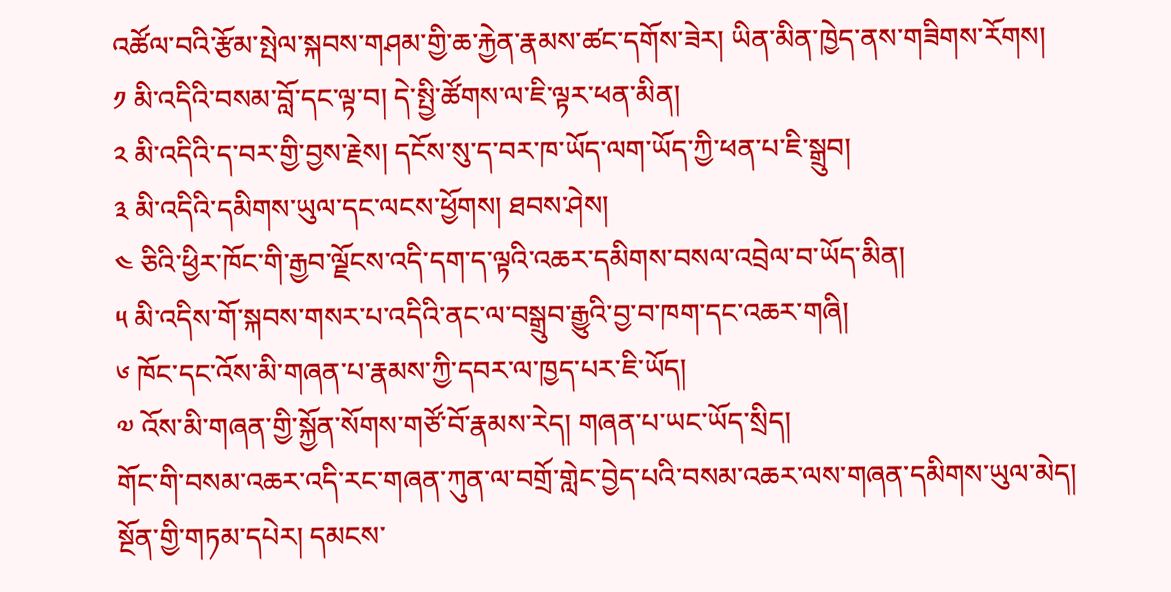འཚོལ་བའི་རྩོམ་སྤེལ་སྐབས་གཤམ་གྱི་ཆ་རྐྱེན་རྣམས་ཚང་དགོས་ཟེར། ཡིན་མིན་ཁྱེད་ནས་གཟིགས་རོགས།
༡ མི་འདིའི་བསམ་བློ་དང་ལྟ་བ། དེ་སྤྱི་ཚོགས་ལ་ཇི་ལྟར་ཕན་མིན།
༢ མི་འདིའི་ད་བར་གྱི་བྱས་རྗེས། དངོས་སུ་ད་བར་ཁ་ཡོད་ལག་ཡོད་ཀྱི་ཕན་པ་ཇི་སྒྲུབ།
༣ མི་འདིའི་དམིགས་ཡུལ་དང་ལངས་ཕྱོགས། ཐབས་ཤེས།
༤ ཅིའི་ཕྱིར་ཁོང་གི་རྒྱབ་ལྗོངས་འདི་དག་ད་ལྟའི་འཆར་དམིགས་བསལ་འབྲེལ་བ་ཡོད་མིན།
༥ མི་འདིས་གོ་སྐབས་གསར་པ་འདིའི་ནང་ལ་བསྒྲུབ་རྒྱུའི་བྱ་བ་ཁག་དང་འཆར་གཞི།
༦ ཁོང་དང་འོས་མི་གཞན་པ་རྣམས་ཀྱི་དབར་ལ་ཁྱད་པར་ཇི་ཡོད།
༧ འོས་མི་གཞན་གྱི་སྐྱོན་སོགས་གཙོ་བོ་རྣམས་རེད། གཞན་པ་ཡང་ཡོད་སྲིད།
གོང་གི་བསམ་འཆར་འདི་རང་གཞན་ཀུན་ལ་བགྲོ་གླེང་བྱེད་པའི་བསམ་འཆར་ལས་གཞན་དམིགས་ཡུལ་མེད།
སྔོན་གྱི་གཏམ་དཔེར། དམངས་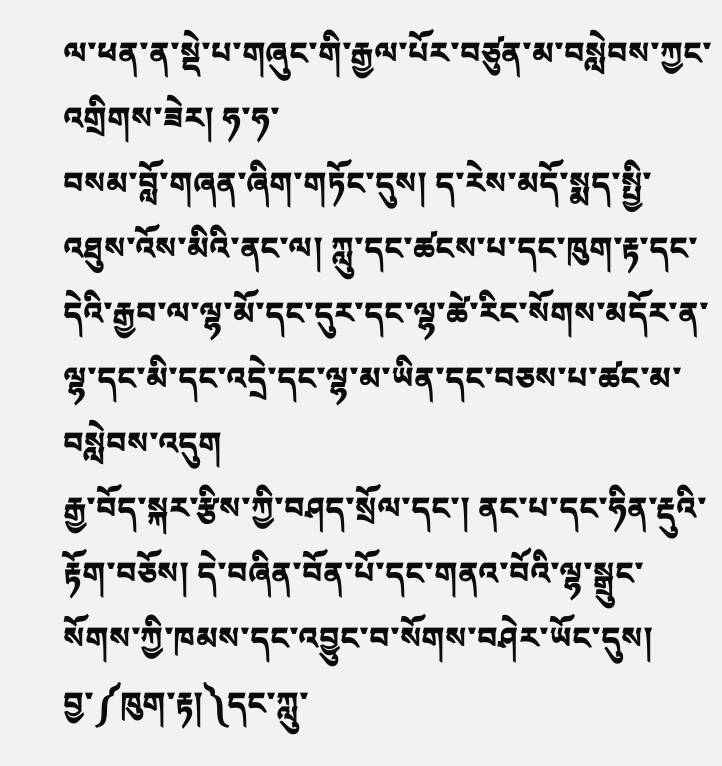ལ་ཕན་ན་སྡེ་པ་གཞུང་གི་རྒྱལ་པོར་བཙུན་མ་བསླེབས་ཀྱང་འགྲིགས་ཟེར། ཧ་ཧ་
བསམ་བློ་གཞན་ཞིག་གཏོང་དུས། ད་རེས་མདོ་སྨད་སྤྱི་འཐུས་འོས་མིའི་ནང་ལ། ཀླུ་དང་ཚངས་པ་དང་ཁུག་རྟ་དང་དེའི་རྒྱབ་ལ་ལྷ་མོ་དང་དུར་དང་ལྷ་ཚེ་རིང་སོགས་མདོར་ན་ལྷ་དང་མི་དང་འདྲེ་དང་ལྷ་མ་ཡིན་དང་བཅས་པ་ཚང་མ་བསླེབས་འདུག
རྒྱ་བོད་སྐར་རྩིས་ཀྱི་བཤད་སྲོལ་དང་། ནང་པ་དང་ཧིན་རྡུའི་རྟོག་བཅོས། དེ་བཞིན་བོན་པོ་དང་གནའ་བོའི་ལྷ་སྒྲུང་སོགས་ཀྱི་ཁམས་དང་འབྱུང་བ་སོགས་བཤེར་ཡོང་དུས། བྱ་༼ཁུག་རྟ།༽དང་ཀླུ་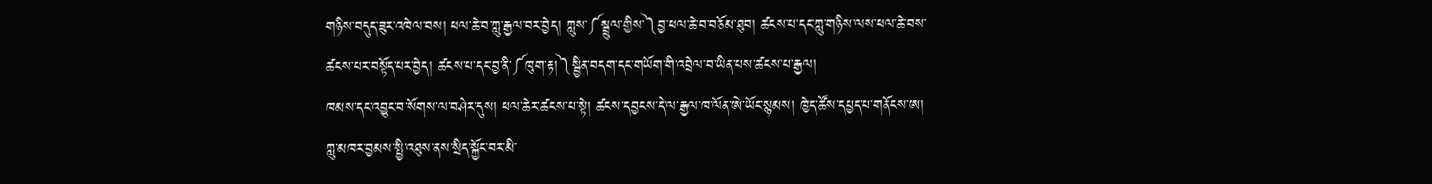གཉིས་བདུད་ཟུར་འཁེལ་བས། ཕལ་ཆེ་བ་ཀླུ་རྒྱལ་བར་བྱེད། ཀླུས་༼སྦྲུལ་གྱིས་༽བྱ་ཕལ་ཆེ་བ་བཅོམ་ཐུབ། ཚངས་པ་དང་ཀླུ་གཉིས་ལས་ཕལ་ཆེ་བས་ཚངས་པར་བསྟོད་པར་བྱེད། ཚངས་པ་དང་བྱ་ནི་༼ཁུག་རྟ།༽སྦྱིན་བདག་དང་གཡོག་གི་འབྲེལ་བ་ཡིན་པས་ཚངས་པ་རྒྱལ།
ཁམས་དང་འབྱུང་བ་སོགས་ལ་བཤེར་དུས། ཕལ་ཆེར་ཚངས་པ་སྟེ། ཚངས་དབྱངས་དེ་ལ་རྒྱལ་ཁ་ལོན་ཨེ་ཡོང་སྙམས། ཁྱེད་ཚོས་དཔྱད་པ་གནོངས་ཨ།
ཀླུ་མཁར་བྱམས་སྤྱི་འཐུས་ནས་སྲིད་སྐྱོང་བར་མི་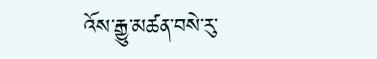འོས་རྒྱུ་མཚན་བསེ་རུ་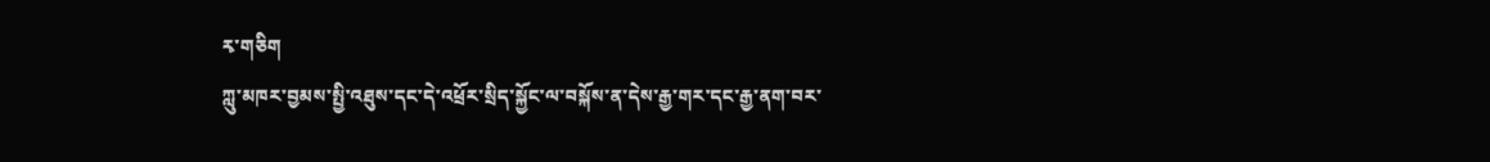རྭ་གཅིག
ཀླུ་མཁར་བྱམས་སྤྱི་འཐུས་དང་དེ་འཕྲོར་སྲིད་སྐྱོང་ལ་བསྐོས་ན་དེས་རྒྱ་གར་དང་རྒྱ་ནག་བར་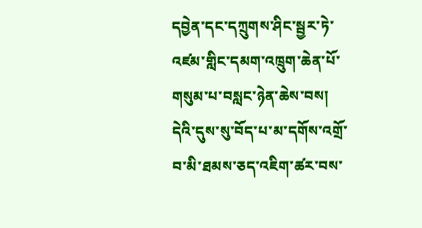དབྱེན་དང་དཀྲུགས་ཤིང་སྦྱར་ཏེ་འཛམ་གླིང་དམག་འཁྲུག་ཆེན་པོ་གསུམ་པ་བསླང་ཉེན་ཆེས་བས། དེའི་དུས་སུ་བོད་པ་མ་དགོས་འགྲོ་བ་མི་ཐམས་ཅད་འཇིག་ཚར་བས་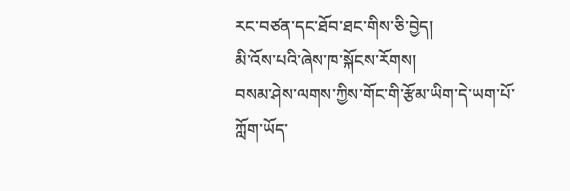རང་བཙན་དང་ཐོབ་ཐང་གིས་ཅི་བྱེད།
མི་འོས་པའི་ཞེས་ཁ་སྐོངས་རོགས།
བསམ་ཤེས་ལགས་ཀྱིས་གོང་གི་རྩོམ་ཡིག་དེ་ཡག་པོ་ཀློག་ཡོད་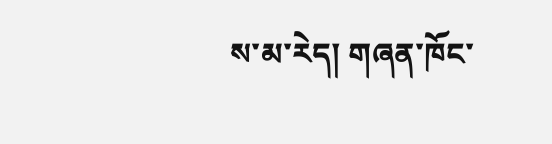ས་མ་རེད། གཞན་ཁོང་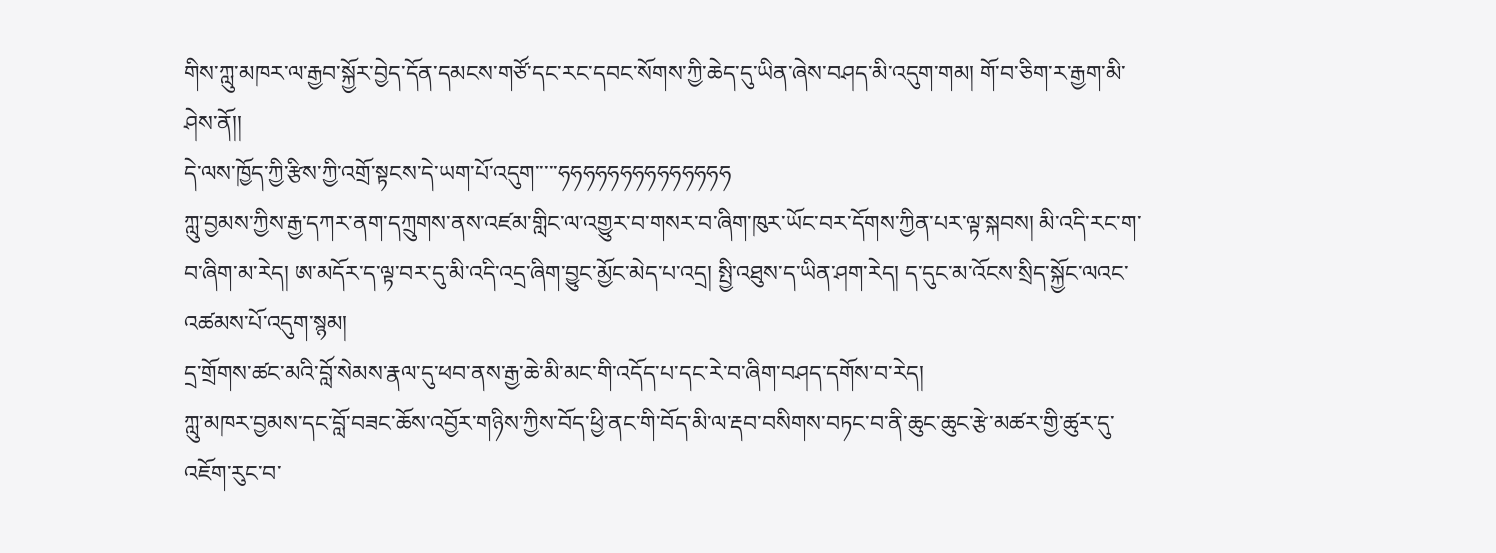གིས་ཀླུ་མཁར་ལ་རྒྱབ་སྐྱོར་བྱེད་དོན་དམངས་གཙོ་དང་རང་དབང་སོགས་ཀྱི་ཆེད་དུ་ཡིན་ཞེས་བཤད་མི་འདུག་གམ། གོ་བ་ཅིག་ར་རྒྱག་མི་ཤེས་ནོ།།
དེ་ལས་ཁྱོད་ཀྱི་རྩིས་ཀྱི་འགྲོ་སྟངས་དེ་ཡག་པོ་འདུག་་་་་ཧཧཧཧཧཧཧཧཧཧཧཧཧཧ
ཀླུ་བྱམས་ཀྱིས་རྒྱ་དཀར་ནག་དཀྲུགས་ནས་འཛམ་གླིང་ལ་འགྱུར་བ་གསར་བ་ཞིག་ཁུར་ཡོང་བར་དོགས་ཀྱིན་པར་ལྟ་སྐབས། མི་འདི་རང་ག་བ་ཞིག་མ་རེད། ཨ་མདོར་ད་ལྟ་བར་དུ་མི་འདི་འདྲ་ཞིག་བྱུང་མྱོང་མེད་པ་འདྲ། སྤྱི་འཐུས་ད་ཡིན་ཤག་རེད། ད་དུང་མ་འོངས་སྲིད་སྐྱོང་ལའང་འཚམས་པོ་འདུག་སྙམ།
དྲ་གྲོགས་ཚང་མའི་བློ་སེམས་རྣལ་དུ་ཕབ་ནས་རྒྱ་ཆེ་མི་མང་གི་འདོད་པ་དང་རེ་བ་ཞིག་བཤད་དགོས་བ་རེད།
ཀླུ་མཁར་བྱམས་དང་བློ་བཟང་ཆོས་འབྱོར་གཉིས་ཀྱིས་བོད་ཕྱི་ནང་གི་བོད་མི་ལ་རྡབ་བསིགས་བཏང་བ་ནི་ཆུང་ཆུང་རྩེ་མཚར་གྱི་ཚུར་དུ་འཇོག་རུང་བ་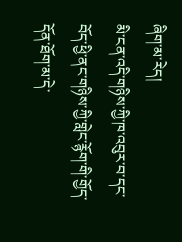ཞིག་མ་རེད།
མི་ངན་འདི་གཉིས་ཀྱི་ཁ་འབུར་བ་དང་བོད་ཕྱི་ནང་གཉིས་ཀྱི་གླེང་རྙོག་གི་གྱོད་དོན་ཐོག་མ་དེ་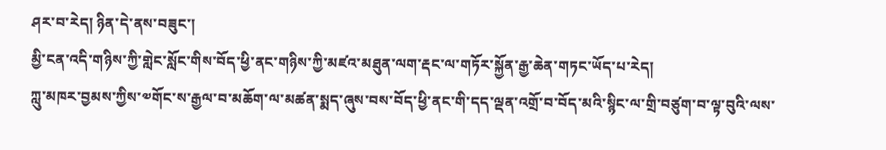ཤར་བ་རེད། ཉིན་དེ་ནས་བཟུང་།
མྱི་ངན་འདི་གཉིས་ཀྱི་གླེང་སློང་གིས་བོད་ཕྱི་ནང་གཉིས་ཀྱི་མཛའ་མཐུན་ལག་རྡང་ལ་གཏོར་སྐྱོན་རྒྱ་ཆེན་གཏང་ཡོད་པ་རེད།
ཀླུ་མཁར་བྱམས་ཀྱིས་༧གོང་ས་རྒྱལ་བ་མཆོག་ལ་མཚན་སྨད་ཞུས་བས་བོད་ཕྱི་ནང་གི་དད་ལྡན་འགྲོ་བ་བོད་མའི་སྙིང་ལ་གྲི་བཙུག་བ་ལྟ་བུའི་ལས་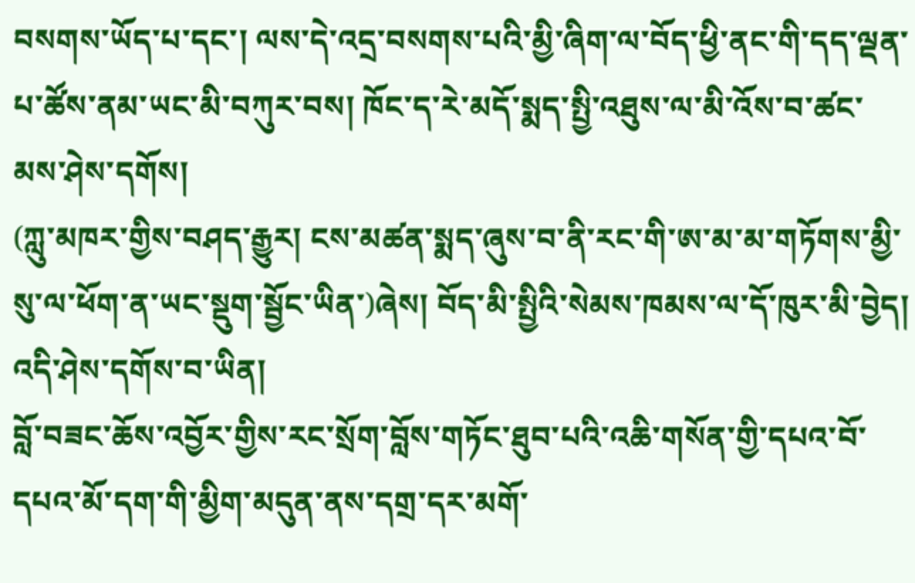བསགས་ཡོད་པ་དང་། ལས་དེ་འདྲ་བསགས་པའི་མྱི་ཞིག་ལ་བོད་ཕྱི་ནང་གི་དད་ལྡན་པ་ཚོས་ནམ་ཡང་མི་བཀུར་བས། ཁོང་ད་རེ་མདོ་སྨད་སྤྱི་འཐུས་ལ་མི་འོས་བ་ཚང་མས་ཤེས་དགོས།
(ཀླུ་མཁར་གྱིས་བཤད་རྒྱུར། ངས་མཚན་སྨད་ཞུས་བ་ནི་རང་གི་ཨ་མ་མ་གཏོགས་མྱི་སུ་ལ་ཕོག་ན་ཡང་སྡུག་སྦྱོང་ཡིན་)ཞེས། བོད་མི་སྤྱིའི་སེམས་ཁམས་ལ་དོ་ཁུར་མི་བྱེད། འདི་ཤེས་དགོས་བ་ཡིན།
བློ་བཟང་ཆོས་འབྱོར་གྱིས་རང་སྲོག་བློས་གཏོང་ཐུབ་པའི་འཆི་གསོན་གྱི་དཔའ་བོ་དཔའ་མོ་དག་གི་མྱིག་མདུན་ནས་དགྲ་དར་མགོ་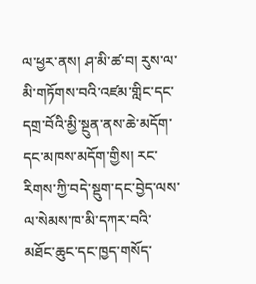ལ་ཕྱར་ནས། ཤ་མི་ཚ་བ། རུས་ལ་མི་གཏོགས་བའི་འཛམ་གླིང་དང་དགྲ་བོའི་མྱི་སྔུན་ནས་ཆེ་མདོག་དང་མཁས་མདོག་གྱིས། རང་རིགས་ཀྱི་བདེ་སྡུག་དང་བྱེད་ལས་ལ་སེམས་ཁ་མི་དཀར་བའི་མཐོང་ཆུང་དང་ཁྱད་གསོད་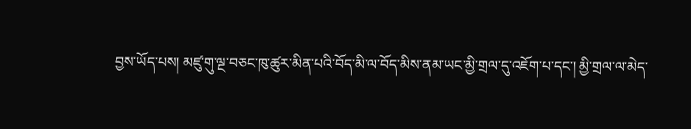བྱས་ཡོད་པས། མཛུ་གུ་ལྔ་བཅང་ཁུ་ཚུར་མིན་པའི་བོད་མི་ལ་བོད་མིས་ནམ་ཡང་མྱི་གྲལ་དུ་འཇོག་པ་དང་། མྱི་གྲལ་ལ་མེད་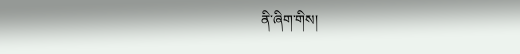ནི་ཞིག་གིས།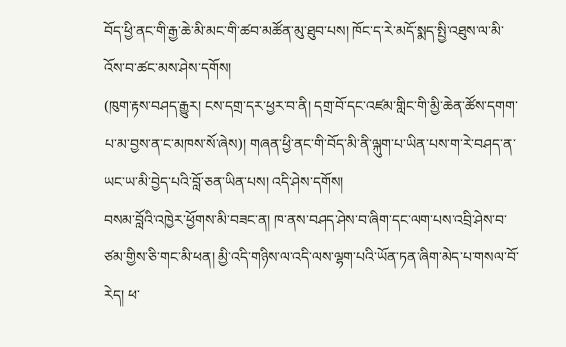བོད་ཕྱི་ནང་གི་རྒྱ་ཆེ་མི་མང་གི་ཚབ་མཚོན་མུ་ཐུབ་པས། ཁོང་ད་རེ་མདོ་སྨད་སྤྱི་འཐུས་ལ་མི་འོས་བ་ཚང་མས་ཤེས་དགོས།
(ཁུག་རྟས་བཤད་རྒྱུར། ངས་དགྲ་དར་ཕྱར་བ་ནི། དགྲ་བོ་དང་འཛམ་གླིང་གི་མྱི་ཆེན་ཚོས་དགག་པ་མ་བྱས་ན་ང་མཁས་སོ་ཞེས)། གཞན་ཕྱི་ནང་གི་བོད་མི་ནི་ལྐུག་པ་ཡིན་པས་ག་རེ་བཤད་ན་ཡང་ཡ་མི་བྱེད་པའི་བློ་ཅན་ཡིན་པས། འདི་ཤེས་དགོས།
བསམ་བློའི་འཁྱེར་ཕྱོགས་མི་བཟང་ན། ཁ་ནས་བཤད་ཤེས་བ་ཞིག་དང་ལག་པས་འབྲི་ཤེས་བ་ཙམ་གྱིས་ཅི་གང་མི་ཕན། མྱི་འདི་གཉིས་ལ་འདི་ལས་ལྷག་པའི་ཡོན་ཏན་ཞིག་མེད་པ་གསལ་བོ་རེད། ཕ་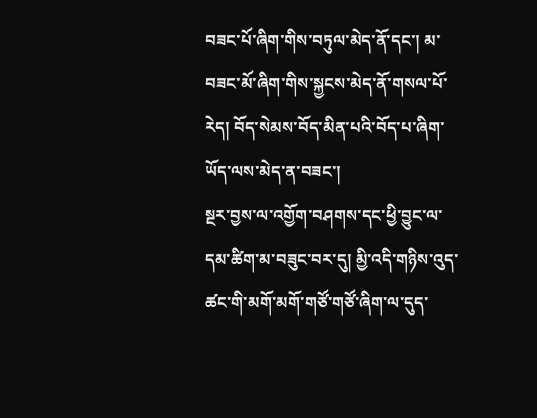བཟང་པོ་ཞིག་གིས་བཏུལ་མེད་ནོ་དང་། མ་བཟང་མོ་ཞིག་གིས་སྐྱངས་མེད་ནོ་གསལ་པོ་རེད། བོད་སེམས་བོད་མིན་པའི་བོད་པ་ཞིག་ཡོད་ལས་མེད་ན་བཟང་།
སྔར་བྱས་ལ་འགྱོག་བཤགས་དང་ཕྱི་བྱུང་ལ་དམ་ཚིག་མ་བཟུང་བར་དུ། མྱི་འདི་གཉིས་འུད་ཚང་གི་མགོ་མགོ་གཙོ་གཙོ་ཞིག་ལ་དུད་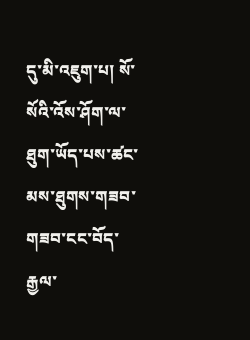དུ་མི་འཇུག་པ། སོ་སོའི་འོས་ཤོག་ལ་ཐུག་ཡོད་པས་ཚང་མས་ཐུགས་གཟབ་གཟབ་ངང་བོད་རྒྱལ་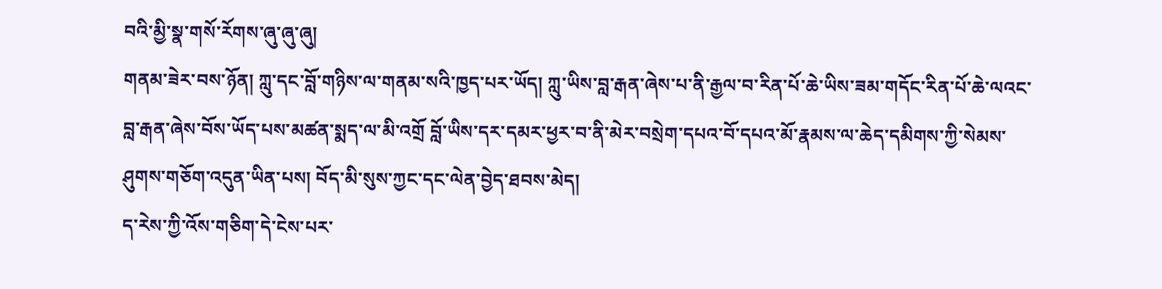བའི་མྱི་སྣ་གསོ་རོགས་ཞུ་ཞུ་ཞུ།
གནམ་ཟེར་བས་ཉོན། ཀླུ་དང་བློ་གཉིས་ལ་གནམ་སའི་ཁྱད་པར་ཡོད། ཀླུ་ཡིས་བླ་རྒན་ཞེས་པ་ནི་རྒྱལ་བ་རིན་པོ་ཆེ་ཡིས་ཟམ་གདོང་རིན་པོ་ཆེ་ལའང་བླ་རྒན་ཞེས་བོས་ཡོད་པས་མཚན་སྨད་ལ་མི་འགྲོ བློ་ཡིས་དར་དམར་ཕྱར་བ་ནི་མེར་བསྲེག་དཔའ་བོ་དཔའ་མོ་རྣམས་ལ་ཆེད་དམིགས་ཀྱི་སེམས་ཤུགས་གཅོག་འདུན་ཡིན་པས། བོད་མི་སུས་ཀྱང་དང་ལེན་བྱེད་ཐབས་མེད།
ད་རེས་ཀྱི་འོས་གཅིག་དེ་ངེས་པར་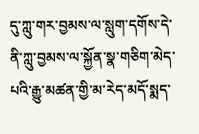དུ་ཀླུ་གར་བྱམས་ལ་སླུག་དགོས་དེ་ནི་ཀླུ་བྱམས་ལ་སྐྱོན་སྣ་གཅིག་མེད་པའི་རྒྱུ་མཚན་གྱི་མ་རེད་མདོ་སྨད་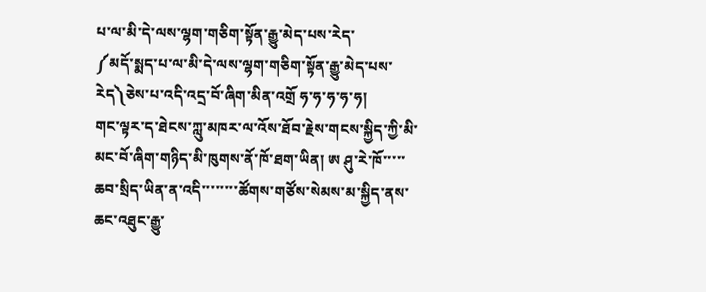པ་ལ་མི་དེ་ལས་ལྷག་གཅིག་སྟོན་རྒྱུ་མེད་པས་རེད་
༼མདོ་སྨད་པ་ལ་མི་དེ་ལས་ལྷག་གཅིག་སྟོན་རྒྱུ་མེད་པས་རེད༽ཅེས་པ་འདི་འདྲ་བོ་ཞིག་མིན་འགྲོ ཧ་ཧ་ཧ་ཧ་ཧ།
གང་ལྟར་ད་ཐེངས་ཀླུ་མཁར་ལ་འོས་ཐོབ་རྗེས་གངས་སྐྱིད་ཀྱི་མི་མང་བོ་ཞིག་གཉིད་མི་ཁུགས་ནོ་ཁོ་ཐག་ཡིན། ཨ ཤུ་རེ་ཁོ་་་་་ཆབ་སྲིད་ཡིན་ན་འདི་་་་་་་་ཚོགས་གཙོས་སེམས་མ་སྐྱིད་ནས་ཆང་འཐུང་རྒྱུ་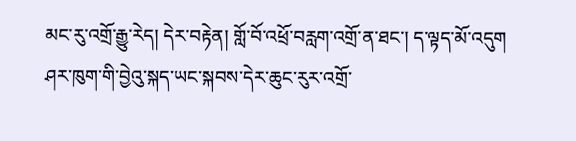མང་རུ་འགྲོ་རྒྱུ་རེད། དེར་བརྟེན། གློ་བོ་འཕྲོ་བརླག་འགྲོ་ན་ཐང་། ད་ལྟད་མོ་འདུག ཤར་ཁུག་གི་བྱེའུ་སྐད་ཡང་སྐབས་དེར་ཆུང་རུར་འགྲོ་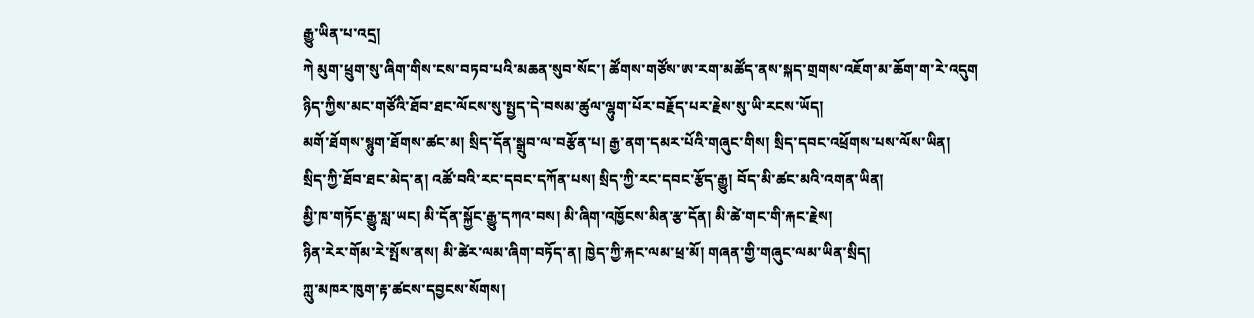རྒྱུ་ཡིན་པ་འདྲ།
ཀེ མུག་ཕྲུག་སུ་ཞིག་གིས་ངས་བཏབ་པའི་མཆན་སུབ་སོང་། ཚོགས་གཙོས་ཨ་རག་མཚོད་ནས་སྐད་གྲགས་འཇོག་མ་ཆོག་ག་རེ་འདུག
ཉིད་ཀྱིས་མང་གཙོའི་ཐོབ་ཐང་ལོངས་སུ་སྤྱད་དེ་བསམ་ཚུལ་ལྷུག་པོར་བརྗོད་པར་རྗེས་སུ་ཡི་རངས་ཡོད།
མགོ་ཐོགས་སྙུག་ཐོགས་ཚང་མ། སྲིད་དོན་སྒྲུབ་ལ་བརྩོན་པ། རྒྱ་ནག་དམར་པོའི་གཞུང་གིས། སྲིད་དབང་འཕྲོགས་པས་ལོས་ཡིན།
སྲིད་ཀྱི་ཐོབ་ཐང་མེད་ན། འཚོ་བའི་རང་དབང་དཀོན་པས། སྲིད་ཀྱི་རང་དབང་རྩོད་རྒྱུ། བོད་མི་ཚང་མའི་འགན་ཡིན།
མྱི་ཁ་གཏོང་རྒྱུ་སླ་ཡང། མི་དོན་སྐྱོང་རྒྱུ་དཀའ་བས། མི་ཞིག་འཁྱོངས་མིན་རྩ་དོན། མི་ཚེ་གང་གི་རྐང་རྗེས།
ཉིན་རེར་གོམ་རེ་སྤོས་ནས། མི་ཚེར་ལམ་ཞིག་བཏོད་ན། ཁྱེད་ཀྱི་རྐང་ལམ་ཕྲ་མོ། གཞན་གྱི་གཞུང་ལམ་ཡིན་སྲིད།
ཀླུ་མཁར་ཁུག་རྟ་ཚངས་དབྱངས་སོགས།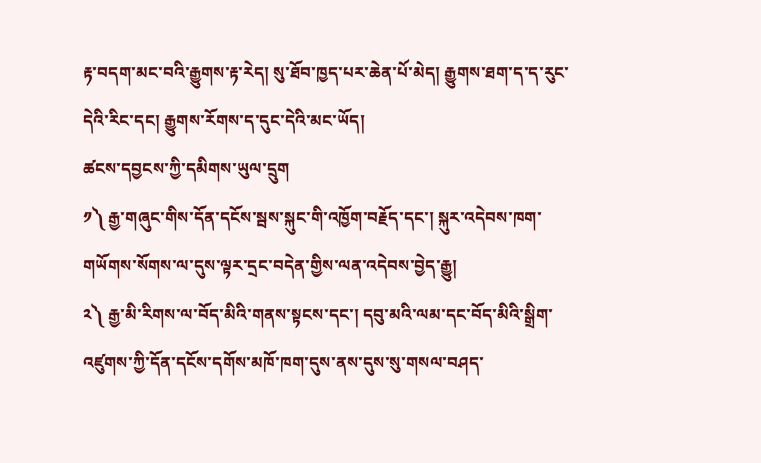རྟ་བདག་མང་བའི་རྒྱུགས་རྟ་རེད། སུ་ཐོབ་ཁྱད་པར་ཆེན་པོ་མེད། རྒྱུགས་ཐག་ད་ད་རུང་དེའི་རིང་དང། རྒྱུགས་རོགས་ད་དུང་དེའི་མང་ཡོད།
ཚངས་དབྱངས་ཀྱི་དམིགས་ཡུལ་དྲུག
༡༽ རྒྱ་གཞུང་གིས་དོན་དངོས་སྦས་སྐུང་གི་འཁྱོག་བརྗོད་དང་། སྐུར་འདེབས་ཁག་གཡོགས་སོགས་ལ་དུས་ལྟར་དྲང་བདེན་གྱིས་ལན་འདེབས་བྱེད་རྒྱུ།
༢༽ རྒྱ་མི་རིགས་ལ་བོད་མིའི་གནས་སྟངས་དང་། དབུ་མའི་ལམ་དང་བོད་མིའི་སྒྲིག་འཛུགས་ཀྱི་དོན་དངོས་དགོས་མཁོ་ཁག་དུས་ནས་དུས་སུ་གསལ་བཤད་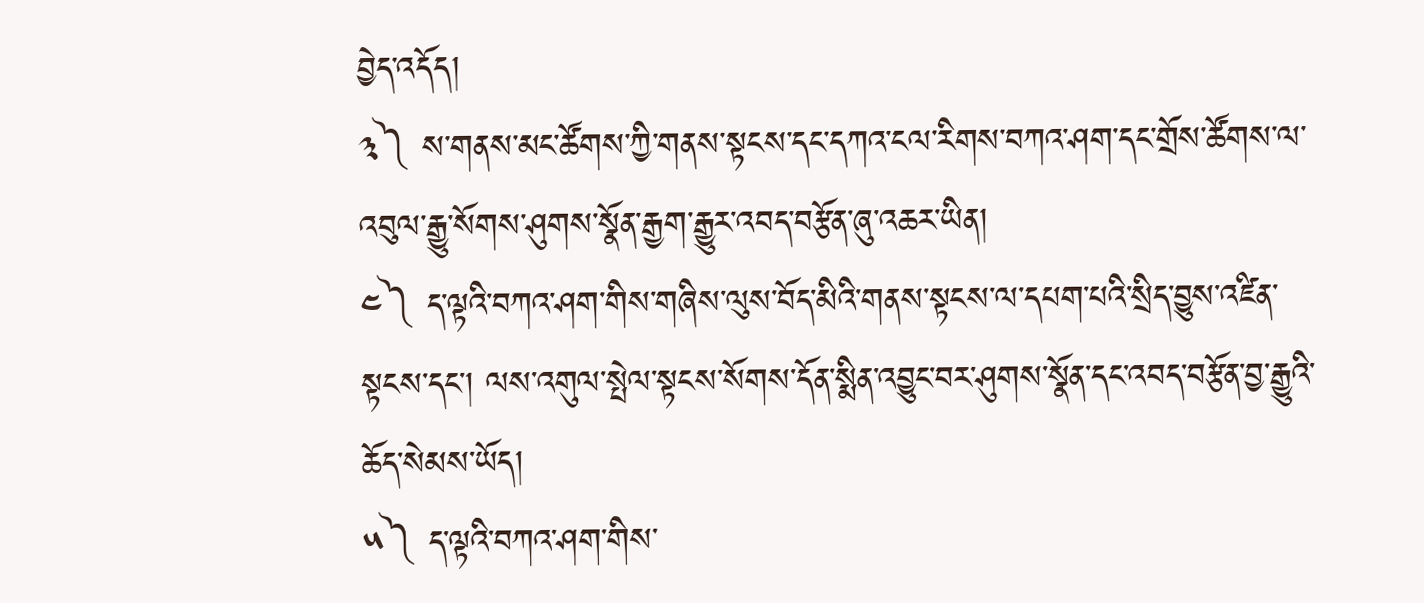བྱེད་འདོད།
༣༽ ས་གནས་མང་ཚོགས་ཀྱི་གནས་སྟངས་དང་དཀའ་ངལ་རིགས་བཀའ་ཤག་དང་གྲོས་ཚོགས་ལ་འབུལ་རྒྱུ་སོགས་ཤུགས་སྣོན་རྒྱག་རྒྱུར་འབད་བརྩོན་ཞུ་འཆར་ཡིན།
༤༽ ད་ལྟའི་བཀའ་ཤག་གིས་གཞིས་ལུས་བོད་མིའི་གནས་སྟངས་ལ་དཔག་པའི་སྲིད་བྱུས་འཛིན་སྟངས་དང་། ལས་འགུལ་སྤེལ་སྟངས་སོགས་དོན་སྨིན་འབྱུང་བར་ཤུགས་སྣོན་དང་འབད་བརྩོན་བྱ་རྒྱུའི་ཆོད་སེམས་ཡོད།
༥༽ ད་ལྟའི་བཀའ་ཤག་གིས་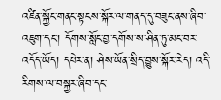འཛིན་སྐྱོང་གནང་སྟངས་སྐོར་ལ་གནད་དུ་བཟུང་ནས་ཞིབ་འཇུག་དང་། དོགས་སློང་བྱ་དགོས་ས་ཤིན་ཏུ་མང་བར་འདོད་ཡོད། དཔེར་ན། ཤེས་ཡོན་སྲིད་བྱུས་སྐོར་རེད། འདི་རིགས་ལ་བསྐྱར་ཞིབ་དང་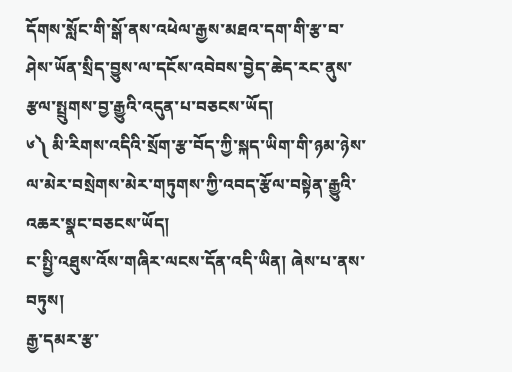དོགས་སློང་གི་སྒོ་ནས་འཕེལ་རྒྱས་མཐའ་དག་གི་རྩ་བ་ཤེས་ཡོན་སྲིད་བྱུས་ལ་དངོས་འབེབས་བྱེད་ཆེད་རང་ནུས་རྩལ་སྤྲུགས་བྱ་རྒྱུའི་འདུན་པ་བཅངས་ཡོད།
༦༽ མི་རིགས་འདིའི་སྲོག་རྩ་བོད་ཀྱི་སྐད་ཡིག་གི་ཉམ་ཉེས་ལ་མེར་བསྲེགས་མེར་གཏུགས་ཀྱི་འབད་རྩོལ་བསྟེན་རྒྱུའི་འཆར་སྣང་བཅངས་ཡོད།
ང་སྤྱི་འཐུས་འོས་གཞིར་ལངས་དོན་འདི་ཡིན། ཞེས་པ་ནས་བཏུས།
རྒྱ་དམར་རྩ་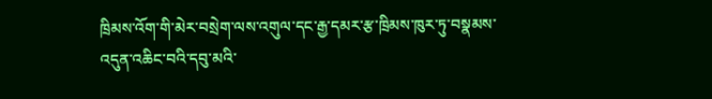ཁྲིམས་འོག་གི་མེར་བསྲེག་ལས་འགུལ་དང་རྒྱ་དམར་རྩ་ཁྲིམས་ཁུར་ཏུ་བསྣམས་འདུན་འཆིང་བའི་དབུ་མའི་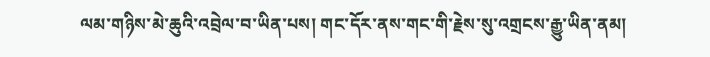ལམ་གཉིས་མེ་ཆུའི་འབྲེལ་བ་ཡིན་པས། གང་དོར་ནས་གང་གི་རྗེས་སུ་འགྲངས་རྒྱུ་ཡིན་ནམ།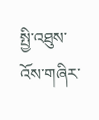སྤྱི་འཐུས་འོས་གཞིར་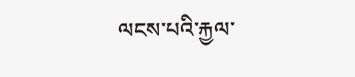ལངས་པའི་རྐྱལ་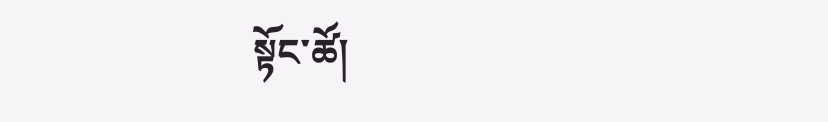སྟོང་ཚོ།